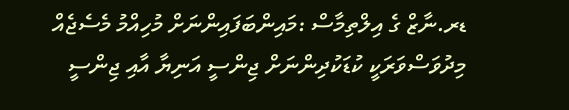ޑރ.ނާޒް ގެ އިލްތިމާސް :މައިންބަފައިންނަށް މުހިއްމު މެސެޖެއް
މިދުވަސްވަރަކީ ކުޑަކުދިންނަށް ޖިންސީ އަނިޔާ އާއި ޖިންސީ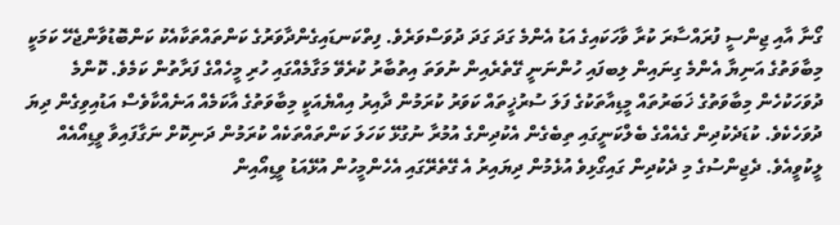ގޯނާ އާއި ޖިންސީ ފުރައްސާރަ ކުރާ ވާހަކައިގެ އަޑު އެންމެ ގަދަ ގަދަ ދުވަސްވަރެވެ. ފިތްކަނޑައިގެންދާވަރުގެ ކަންތައްތަކާއެކު ކަންބޮޑުވާންޖެހޭ ކަމަކީ މިބާވަތުގެ އަނިޔާ އެންމެ ގިނައިން ލިބފައި ހުންނަނީ ގޭތެރެއިން ނުވަތަ އިތުބާރު ކުރެވޭ މަގާމެއްގައި ހުރި މީހެއްގެ ފަރާތުން ކަމެވެ. ކޮންމެ ދުވަހަކުހެން މިބާވަތުގެ ޚަބަރުތައް މީޑިއާތަކުގެ ފަލަ ސުރުޚީތައް ކަވަރު ކުރަމުން ދާއިރު އިއްޔެއަކީ މިބާވަތުގެ އާކަމެއް އަނެއްކާވެސް އަޑުއިވިގެން ދިޔަ ދުވަހެކެވެ. ކުޑަދެކުދިން ގެއެއްގެ ބެލްކަނީގައި ތިބެގެން އެކުދިންގެ އުމުރާ ނުގުޅޭ ކަހަލަ ކަންތައްތަކެއް ކުރަމުން ދަނިކޮށް ނަގާފައިވާ ވީޑިއޯއެއް ލީކުވީއެވެ. ދެޖިންސުގެ މި ދެކުދިން ގައިގޯޅިވެ އުޅެމުން ދިޔައިރު އެ ގޭތެރޭގައި އެހެންމީހުން އުޅޭއަޑު ވީޑިއޯއިން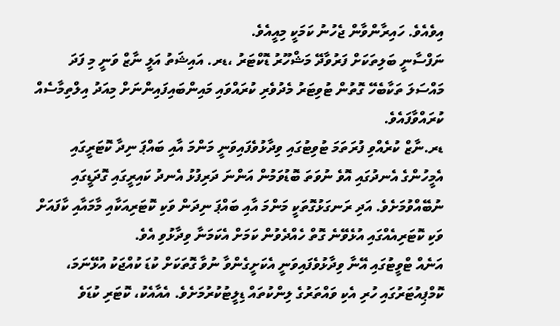އިވެއެވެ. ހައިރާންވާން ޖެހުނު ކަމަކީ މިއީއެވެ.
ނަފްސާނީ ބަލިތަކަށް ފަރުވާދޭ މަޝްހޫރު ޑޮކްޓަރު ،ޑރ. އައިޝަތު އަލީ ނާޒް ވަނީ މި ފަދަ މައްސަލަ ތަކާބެހޭ ގޮތުން ޓުވިޓަރު މެދުވެރި ކުރައްވައި މައިންބައިފައިންނަށް މިއަދު އިލްތިމާސެއް ކުރައްވާފައެވެ.
ޑރ.ނާޒް ކުރެއްވި ފުރަތަމަ ޓުވިޓުގައި ވިދާޅުވެފައިވަނީ މަންމަ އާއި ބައްޕަ ނިދާ ކޮޓަރީގައި އެމީހުންގެ އެނދުގައި އޮވެ ނުވަތަ ބޮޑުވަމުން އަންނަ ދަރިފުޅު އެނދު ކައިރީގައި ގޮދަޑީގައި ނުބޭއްވުމަށެވެ. އަދި ރަނގަޅުގޮތަކީ މަންމަ އާއި ބައްޕަ ނިދަން ވަކި ކޮޓަރިއަކާއި މާމައާއި ކާފައަށް ވަކި ކޮޓަރިއެއްގައި އުޅެވޭނެ ގޮތް ހެއްދެވުން ކަމަށް އެކަމަނާ ވިދާޅުވި އެވެ.
އަނެއް ޓްވީޓުގައި އޭނާ ވިދާޅުވެފައިވަނީ އެކަށީގެންވާ ނުވާ ގޮތަކަށް ކުޑަ ކުއްޖަކު އުޅޭނަމަ، ކޮމްޕިއުޓަރުގައި ހުރި އެކި ވައްތަރުގެ ލިންކުތައް ޑިލީޓުކުރުމަށެވެ. އެއާއެކު، ކޮޓަރި ކުޑަވެ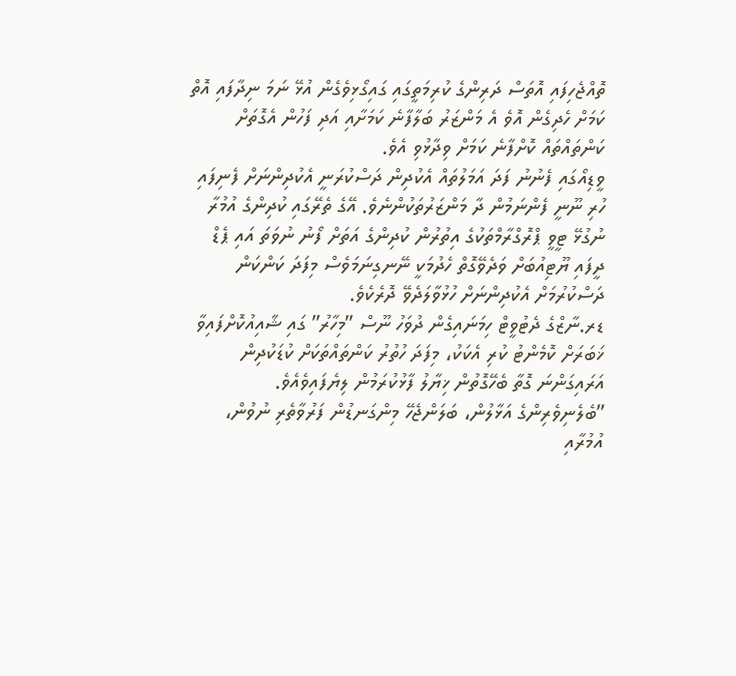ތޮއްޖެހިފައި އޮތަސް ދަރިންގެ ކުރިމަތީގައި ގައިގޯޅިވެގެން އުޅޭ ނަމަ ނިދާފައި އޮތް ކަމަށް ހެދިގެން އޮވެ އެ މަންޒަރު ބަލާފާނެ ކަމަށާއި އަދި ފަހުން އެގޮތަށް ކަންތައްތައް ކޮށްފާނެ ކަމަށް ވިދާޅުވި އެވެ.
ވީޑިއޯގައި ފެނުނު ފަދަ އަމަލުތައް އެކުދިން ދަސްކުރަނީ އެކުދިންނަށް ފެނިފައި ހުރި ނޫނީ ފެންނަމުން ދާ މަންޒަރުތަކުންނެވެ. އޭގެ ތެރޭގައި ކުދިންގެ އުމުރާ ނުގުޅޭ ޓީވީ ޕްރޮގްރާމްތަކުގެ އިތުރުން ކުދިންގެ އަތަށް ފޯނު ނުވަތަ އައި ޕެޑް ދީފައި ޔޫޓިއުބަށް ވަދެވޭގޮތް ހެދުމަކީ ނޭނގިނަމަވެސް މިފަދަ ކަންކަން ދަސްކުރުމަށް އެކުދިންނަށް ހުޅުވާލަދެވޭ ދޮރެކެވެ.
ޑރ.ނާޒްގެ ދެޓުވީޓް ހިމަނައިގެން ދުވަހު ނޫސް ”މިހާރު” ގައި ޝާއިއުކޮށްފައިވާ ޚަބަރަށް ކޮމެންޓު ކުރި އެކަކު، މިފަދަ ހުތުރު ކަންތައްތަކަށް ކުޑަކުދިން އަރައިގަންނަ ގޮތާ ބެހޭގޮތުން ޚިޔާލު ފާޅުކުރަމުން ލިޔެފައިވެއެވެ.
”ބެލެނިވެރިންގެ އަޅާލުން، ބަލަންޖެހޭ މިންގަނޑުން ފަރުވާތެރި ނުވުން، އުމުރާއި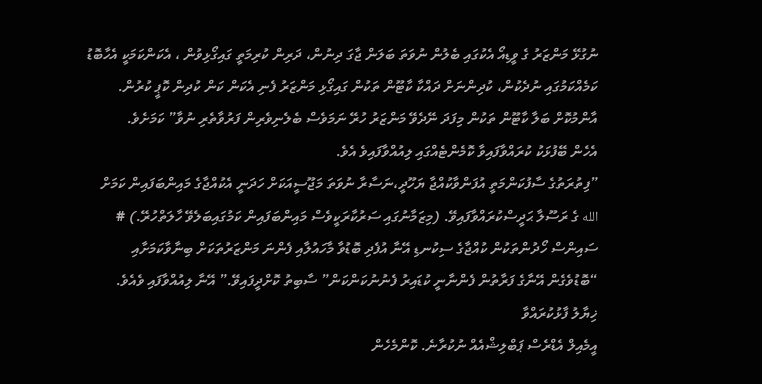ނުގުޅޭ މަންޒަރު ގެ ވީޑިއޯ އެކުގައި ބެލުން ނުވަތަ ބަލަން ޖާގަ ދިނުން، ދަރިން ކުރިމަތީ ގައިގޯޅިވުން ، އެކަންކަމަކީ އެހާބޮޑު ކަމެއްކަމުގައި ނުދެކުން، ކުދިންނަށް ދައްކާ ކާޓޫން ތަކުން ގައިގޯޅި މަންޒަރު ފެނި އެކަން ކަން ކުދިން ކޮޕީ ކުރުން. އާންމުކޮށް ބަލާ ކާޓޫން ތަކުން މިފަދަ ނޭދެވޭ މަންޒަރު ހުރޭ ނަމަވެސް ބެލެނިވެރިން ފަރުވާތެރި ނުވާ” ކަމަށެވެ.
އެހެން ބޭފުޅަކު ކުރައްވާފައިވާ ކޮމެންޓެއްގައި ލިއުއްވާފައިވެ އެވެ.
”ފިތުރަތުގެ ސާފުކަންމަތީ އުފަންވާކުއްޖާ ޔަހޫދީ،ނަސާރާ ނުވަތަ މަޖޫސީއަކަށް ހަދަނީ އެކުއްޖާގެ މައިންބަފައިން ކަމަށް الله ގެ ރަސޫލާ ޙަދީސްކުރައްވާފައިވޭ. (މިޒަމާނުގައި ސަރުކާރަކީވެސް މައިންބަފައިން ކަމުގައިބަލެވޭ ހާލަތްހުރޭ.) # ސައިންސް ހޯދުންތަކުން ކުއްޖާގެ ސިކުނޑި އޭނާ އުފެދި ބޮޑުވާ މާހައުލާއި ފެންނަ މަންޒަރުތަކަށް ބިނާވާކަމަށާއި “ބޮޑުވެގެން އޭނާގެ ފަރާތުން ފެންނާނީ ކުޑައިރު ފެނުނުކަންކަން” ސާބިތު ކޮށްދީފައިވޭ.” އޭނާ ލިއުއްވާފައި ވެއެވެ.
ޚިޔާލު ފާޅުކުރައްވާ
އީމެއިލް އެޑްރެސް ޕަބްލިޝްއެއް ނުކުރާނެ. ކޮންމެހެން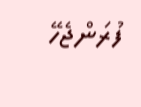ފުރަންޖެހޭ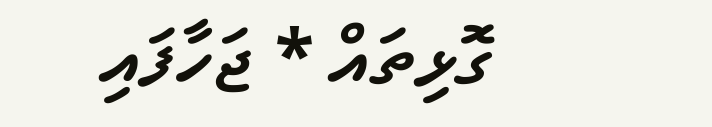ގޮޅިތައް * ޖަހާފައި